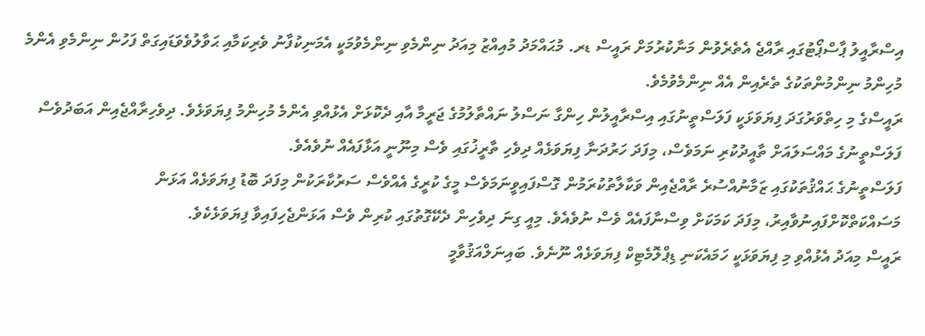އިސްރާއީލު ޕާސްޕޯޓުގައި ރާއްޖެ އެތެރެވުން މަނާކުރުމަށް ރައީސް ޑރ. މުޙައްމަދު މުއިއްޒު މިއަދު ނިންމެވި ނިންމެވުމަކީ އެމަނިކުފާނު ވެރިކަމާއި ޙަވާލުވެވަޑައިގަތް ފަހުން ނިންމެވި އެންމެ މުހިންމު ނިންމުންތަކުގެ ތެރެއިން އެއް ނިންމެވުމެވެ.
ރައީސްގެ މި ހިތްވަރުގަދަ ފިޔަވަޅަކީ ފަލަސްތީނުގައި އިސްރާއީލުން ހިންގާ ނަސްލު ނައްތާލުމުގެ ޖަރީމާ އާއި ދެކޮޅަށް އެޅުއްވި އެންމެ މުހިންމު ފިޔަވަޅެވެ. ދިވެހިރާއްޖެއިން އަބަދުވެސް ފަލަސްތީނުގެ މައްސަލައަށް ތާއީދުކުރި ނަމަވެސް، މިފަދަ ހަރުދަނާ ފިޔަވަޅެއް ދިވެހި ތާރީޚުގައި ވެސް މިނޫނީ އަޅާފައެއް ނުވެއެވެ.
ފަލަސްތީނުގެ ޙައްޤުތަކުގައި ޒަމާނުއްސުރެ ރާއްޖެއިން ވަކާލާތުކުރަމުން ގޮސްފައިވީނަމަވެސް މީގެ ކުރީގެ އެއްވެސް ސަރުކާރަކުން މިފަދަ ބޮޑު ފިޔަވަޅެއް އަޅަން މަސައްކަތްކޮށްފައިނުވާއިރު، މިފަދަ ކަމަކަށް ވިސްނާފައެއް ވެސް ނުވެއެވެ. މިއީ ގިނަ ދިވެހިން ދެކޭގޮތުގައި ކުރިން ވެސް އަޅަންޖެހިފައިވާ ފިޔަވަޅެކެވެ.
ރައީސް މިއަދު އެޅުއްވި މި ފިޔަވަޅަކީ ހަމައެކަނި ޑިޕްލޮމެޓިކް ފިޔަވަޅެއް ނޫނެވެ. ބައިނަލްއަޤުވާމީ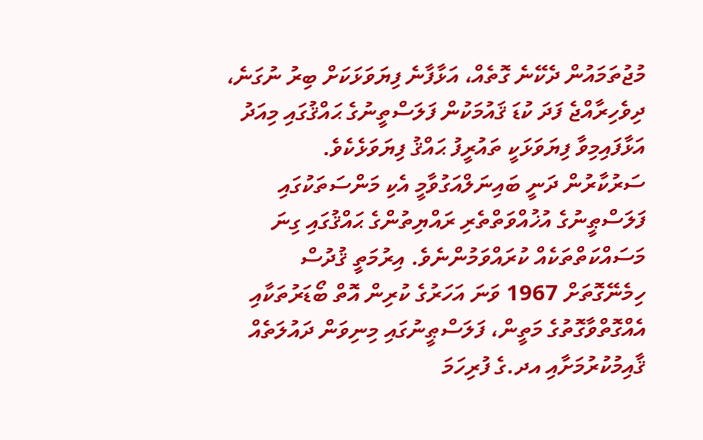މުޖުތަމައުން ދެކޭނެ ގޮތެއް، އަޅާފާނެ ފިޔަވަޅަކަށް ބިރު ނުގަނެ، ދިވެހިރާއްޖެ ފަދަ ކުޑަ ޤައުމަކުން ފަލަސްތީނުގެ ޙައްޤުގައި މިއަދު އަޅާފައިމިވާ ފިޔަވަޅަކީ ތައުރީފު ޙައްޤު ފިޔަވަޅެކެވެ.
ސަރުކާރުން ދަނީ ބައިނަލްއަގުވާމީ އެކި މަންސަތަކުގައި ފަލަސްޠީނުގެ އުޚުއްވަތްތެރި ރައްޔިތުންގެ ޙައްޤުގައި ގިނަ މަސައްކަތްތަކެއް ކުރައްވަމުންނެވެ. އިރުމަތީ ޤުދުސް ހިމެނޭގޮތަށް 1967 ވަނަ އަހަރުގެ ކުރިން އޮތް ބޯޑަރުތަކާއި އެއްގޮތްވާގޮތުގެ މަތީން، ފަލަސްޠީނުގައި މިނިވަން ދައުލަތެއް ޤާއިމުކުރުމަށާއި އދ.ގެ ފުރިހަމަ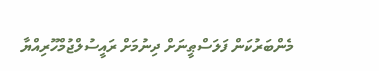މެންބަރުކަން ފަލަސްޠީނަށް ދިނުމަށް ރައީސުލްޖުމްހޫރިއްޔާ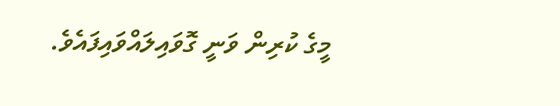މީގެ ކުރިން ވަނީ ގޮވައިލައްވައިފައެވެ.